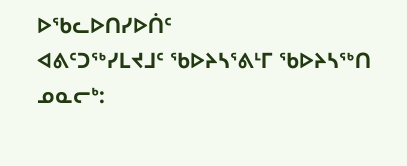ᐅᖃᓚᐅᑎᓯᐅᑏᑦ
ᐊᕕᑦᑐᖅᓯᒪᔪᒧᑦ ᖃᐅᔨᓴᕐᕕᒻᒥ ᖃᐅᔨᓴᖅᑎ
ᓄᓇᓕᒃ: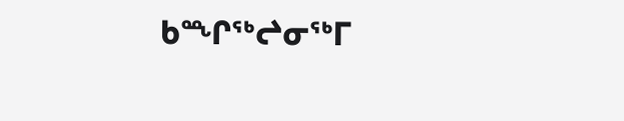ᑲᙱᖅᖠᓂᖅᒥ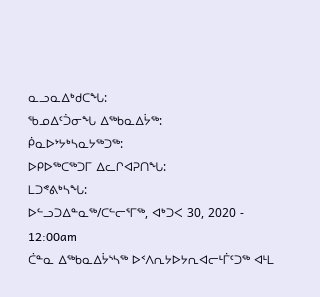ᓇᓗᓇᐃᒃᑯᑕᖓ:
ᖃᓄᐃᑦᑑᓂᖓ ᐃᖅᑲᓇᐃᔮᖅ:
ᑮᓇᐅᔾᔭᒃᓴᓇᔭᖅᑐᖅ:
ᐅᑭᐅᖅᑕᖅᑐᒥ ᐃᓚᒋᐊᕈᑎᖓ:
ᒪᑐᕝᕕᒃᓴᖓ:
ᐅᓪᓗᑐᐃᓐᓇᖅ/ᑕᓪᓕᕐᒥᖅ, ᐊᒃᑐᐸ 30, 2020 - 12:00am
ᑖᓐᓇ ᐃᖅᑲᓇᐃᔮᔅᓴᖅ ᐅᑉᐱᕆᔭᐅᔭᕆᐊᓕᒻᒦᑦᑐᖅ ᐊᒻᒪ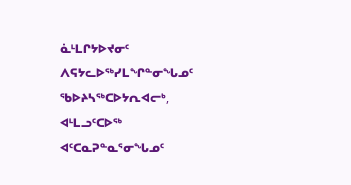ᓈᒻᒪᒋᔭᐅᔪᓂᑦ ᐱᕋᔭᓚᐅᖅᓯᒪᖏᓐᓂᖓᓄᑦ ᖃᐅᔨᓴᖅᑕᐅᔭᕆᐊᓕᒃ, ᐊᒻᒪᓗᑦᑕᐅᖅ ᐊᑦᑕᓇᕈᓐᓇᕐᓂᖓᓄᑦ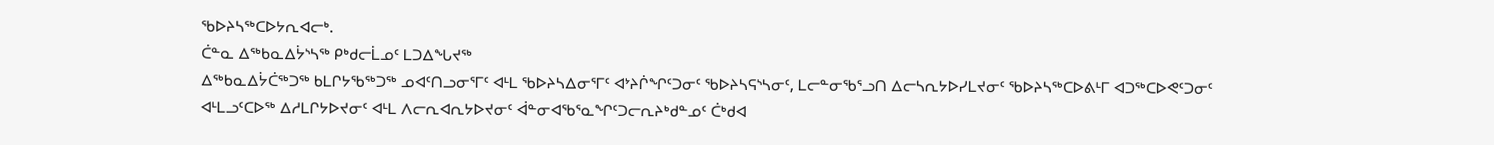ᖃᐅᔨᓴᖅᑕᐅᔭᕆᐊᓕᒃ.
ᑖᓐᓇ ᐃᖅᑲᓇᐃᔮᔅᓴᖅ ᑭᒃᑯᓕᒫᓄᑦ ᒪᑐᐃᖓᔪᖅ
ᐃᖅᑲᓇᐃᔮᑖᖅᑐᖅ ᑲᒪᒋᔭᖃᖅᑐᖅ ᓄᐊᑦᑎᓗᓂᕐᒥᑦ ᐊᒻᒪ ᖃᐅᔨᓴᐃᓂᕐᒥᑦ ᐊᔾᔨᒌᖏᑦᑐᓂᑦ ᖃᐅᔨᓴᕋᔅᓴᓂᑦ, ᒪᓕᓐᓂᖃᕐᓗᑎ ᐃᓕᓴᕆᔭᐅᓯᒪᔪᓂᑦ ᖃᐅᔨᓴᖅᑕᐅᕕᒻᒥ ᐊᑐᖅᑕᐅᕙᑦᑐᓂᑦ ᐊᒻᒪᓗᑦᑕᐅᖅ ᐃᓱᒪᒋᔭᐅᔪᓂᑦ ᐊᒻᒪ ᐱᓕᕆᐊᕆᔭᐅᔪᓂᑦ ᐋᓐᓂᐊᖃᕐᓇᖏᑦᑐᓕᕆᔨᒃᑯᓐᓄᑦ ᑖᒃᑯᐊ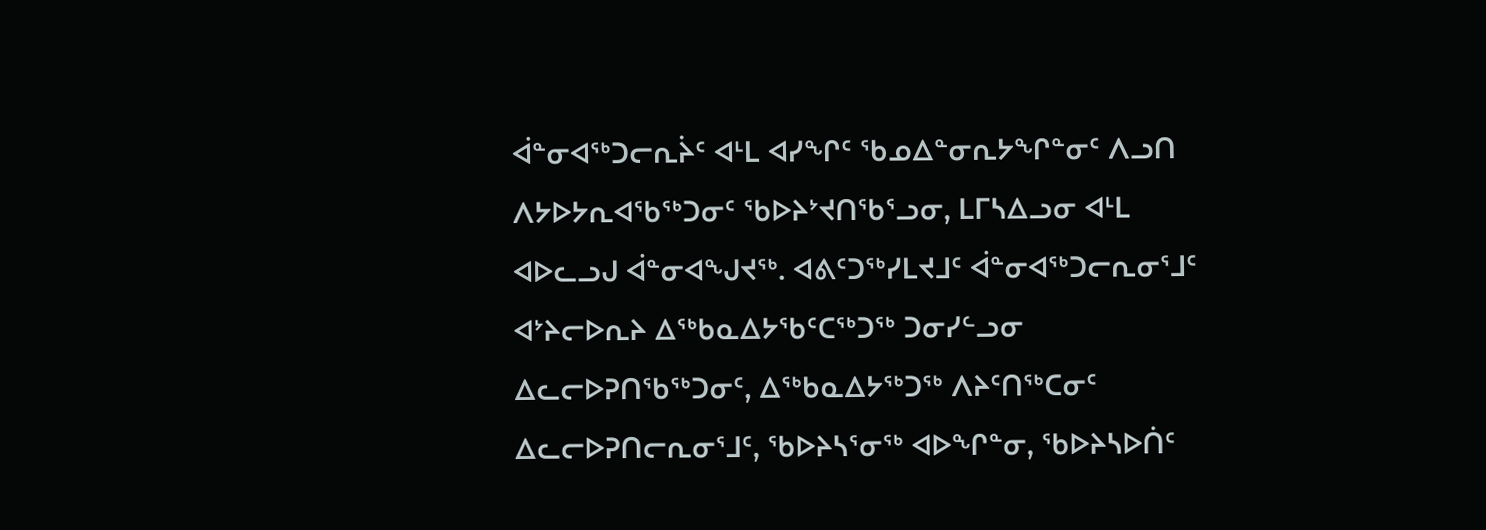ᐋᓐᓂᐊᖅᑐᓕᕆᔩᑦ ᐊᒻᒪ ᐊᓯᖏᑦ ᖃᓄᐃᓐᓂᕆᔭᖏᓐᓂᑦ ᐱᓗᑎ ᐱᔭᐅᔭᕆᐊᖃᖅᑐᓂᑦ ᖃᐅᔨᔾᔪᑎᖃᕐᓗᓂ, ᒪᒥᓴᐃᓗᓂ ᐊᒻᒪ ᐊᐅᓚᓗᒍ ᐋᓐᓂᐊᖑᔪᖅ. ᐊᕕᑦᑐᖅᓯᒪᔪᒧᑦ ᐋᓐᓂᐊᖅᑐᓕᕆᓂᕐᒧᑦ ᐊᔾᔨᓕᐅᕆᔨ ᐃᖅᑲᓇᐃᔭᖃᑦᑕᖅᑐᖅ ᑐᓂᓯᓪᓗᓂ ᐃᓚᓕᐅᕈᑎᖃᖅᑐᓂᑦ, ᐃᖅᑲᓇᐃᔭᖅᑐᖅ ᐱᔨᑦᑎᖅᑕᓂᑦ ᐃᓚᓕᐅᕈᑎᓕᕆᓂᕐᒧᑦ, ᖃᐅᔨᓴᕐᓂᖅ ᐊᐅᖏᓐᓂ, ᖃᐅᔨᓴᐅᑏᑦ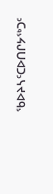ᖃᐅᔨᓴᑦᑕᐅᑎᒋᔭᖅᑐᑦ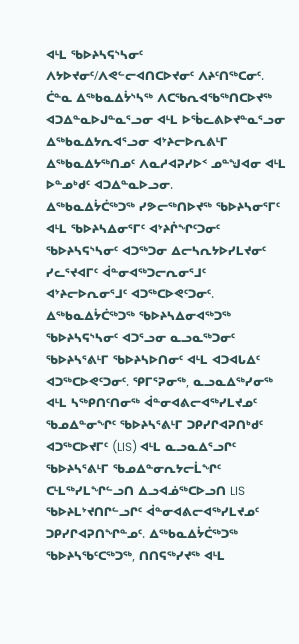ᐊᒻᒪ ᖃᐅᔨᓴᕋᔅᓴᓂᑦ ᐱᔭᐅᔪᓂᑦ/ᐱᕙᓪᓕᐊᑎᑕᐅᔪᓂᑦ ᐱᔨᑦᑎᖅᑕᓂᑦ. ᑖᓐᓇ ᐃᖅᑲᓇᐃᔮᔅᓴᖅ ᐱᑕᖃᕆᐊᖃᖅᑎᑕᐅᔪᖅ ᐊᑐᐃᓐᓇᐅᒍᓐᓇᕐᓗᓂ ᐊᒻᒪ ᐅᖄᓚᕕᐅᔪᓐᓇᕐᓗᓂ ᐃᖅᑲᓇᐃᔭᕆᐊᕐᓗᓂ ᐊᔾᔨᓕᐅᕆᕕᒻᒥ ᐃᖅᑲᓇᐃᔭᖅᑎᓄᑦ ᐱᓇᓱᐊᕈᓯᐅᑉ ᓄᓐᖑᐊᓂ ᐊᒻᒪ ᐅᓐᓄᒃᑯᑦ ᐊᑐᐃᓐᓇᐅᓗᓂ.
ᐃᖅᑲᓇᐃᔮᑖᖅᑐᖅ ᓯᕗᓕᖅᑎᐅᔪᖅ ᖃᐅᔨᓴᓂᕐᒥᑦ ᐊᒻᒪ ᖃᐅᔨᓴᐃᓂᕐᒥᑦ ᐊᔾᔨᒌᖏᑦᑐᓂᑦ ᖃᐅᔨᓴᕋᔅᓴᓂᑦ ᐊᑐᖅᑐᓂ ᐃᓕᓴᕆᔭᐅᓯᒪᔪᓂᑦ ᓯᓚᕐᔪᐊᒥᑦ ᐋᓐᓂᐊᖅᑐᓕᕆᓂᕐᒧᑦ ᐊᔾᔨᓕᐅᕆᓂᕐᒧᑦ ᐊᑐᖅᑕᐅᕙᑦᑐᓂᑦ. ᐃᖅᑲᓇᐃᔮᑖᖅᑐᖅ ᖃᐅᔨᓴᐃᓂᐊᖅᑐᖅ ᖃᐅᔨᓴᕋᔅᓴᓂᑦ ᐊᑐᕐᓗᓂ ᓇᓗᓇᖅᑐᓂᑦ ᖃᐅᔨᓴᕐᕕᒻᒥ ᖃᐅᔨᓴᐅᑎᓂᑦ ᐊᒻᒪ ᐊᑐᐊᒐᐃᑦ ᐊᑐᖅᑕᐅᕙᑦᑐᓂᑦ. ᕿᒥᕐᕈᓂᖅ, ᓇᓗᓇᐃᖅᓯᓂᖅ ᐊᒻᒪ ᓴᖅᑭᑎᑦᑎᓂᖅ ᐋᓐᓂᐊᕕᓕᐊᖅᓯᒪᔪᓄᑦ ᖃᓄᐃᓐᓂᖏᑦ ᖃᐅᔨᓴᕐᕕᒻᒥ ᑐᑭᓯᒋᐊᕈᑎᒃᑯᑦ ᐊᑐᖅᑕᐅᔪᒥᑦ (LIS) ᐊᒻᒪ ᓇᓗᓇᐃᕐᓗᒋᑦ ᖃᐅᔨᓴᕐᕕᒻᒥ ᖃᓄᐃᓐᓂᕆᔭᓕᒫᖏᑦ ᑕᒻᒪᖅᓯᒪᖏᓪᓗᑎ ᐃᓗᐊᓅᖅᑕᐅᓗᑎ LIS ᖃᐅᔨᒪᔾᔪᑎᒋᓪᓗᒋᑦ ᐋᓐᓂᐊᕕᓕᐊᖅᓯᒪᔪᓄᑦ ᑐᑭᓯᒋᐊᕈᑎᖏᓐᓄᑦ. ᐃᖅᑲᓇᐃᔮᑖᖅᑐᖅ ᖃᐅᔨᓴᖃᑦᑕᖅᑐᖅ, ᑎᑎᕋᖅᓯᔪᖅ ᐊᒻᒪ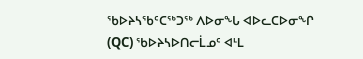ᖃᐅᔨᓴᖃᑦᑕᖅᑐᖅ ᐱᐅᓂᖓ ᐊᐅᓚᑕᐅᓂᖏ (QC) ᖃᐅᔨᓴᐅᑎᓕᒫᓄᑦ ᐊᒻᒪ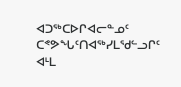ᐊᑐᖅᑕᐅᒋᐊᓕᓐᓄᑦ ᑕᕝᕗᖓᑦᑎᐊᖅᓯᒪᖁᓪᓗᒋᑦ ᐊᒻᒪ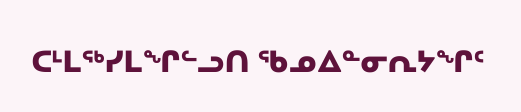ᑕᒻᒪᖅᓯᒪᖏᓪᓗᑎ ᖃᓄᐃᓐᓂᕆᔭᖏᑦ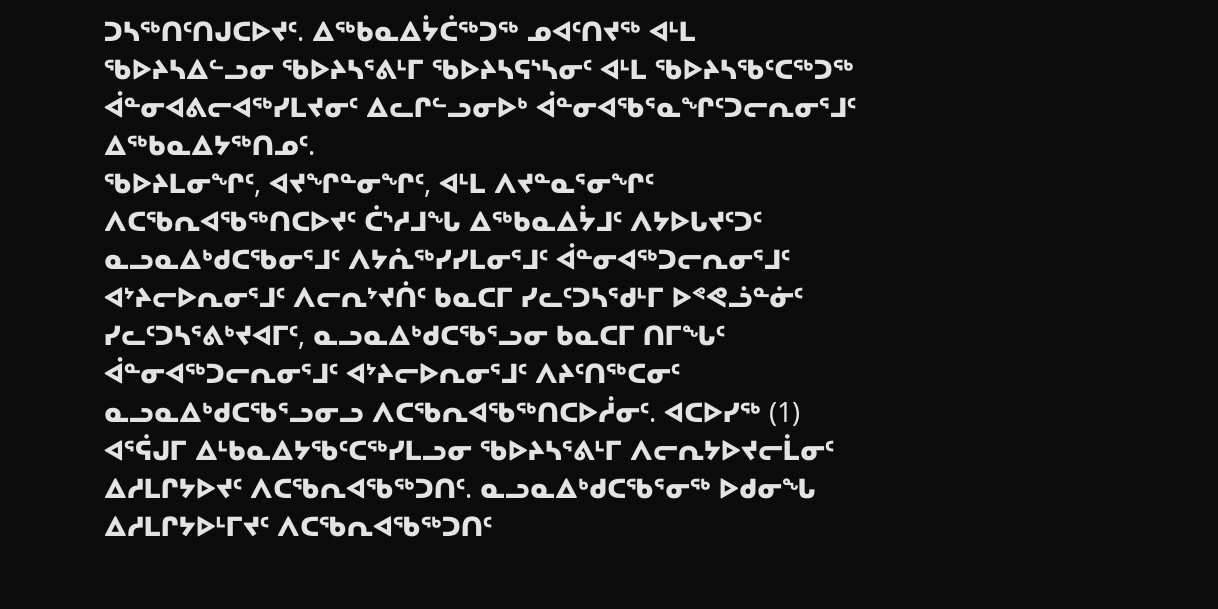ᑐᓴᖅᑎᑦᑎᒍᑕᐅᔪᑦ. ᐃᖅᑲᓇᐃᔮᑖᖅᑐᖅ ᓄᐊᑦᑎᔪᖅ ᐊᒻᒪ ᖃᐅᔨᓴᐃᓪᓗᓂ ᖃᐅᔨᓴᕐᕕᒻᒥ ᖃᐅᔨᓴᕋᔅᓴᓂᑦ ᐊᒻᒪ ᖃᐅᔨᓴᖃᑦᑕᖅᑐᖅ ᐋᓐᓂᐊᕕᓕᐊᖅᓯᒪᔪᓂᑦ ᐃᓚᒋᓪᓗᓂᐅᒃ ᐋᓐᓂᐊᖃᕐᓇᖏᑦᑐᓕᕆᓂᕐᒧᑦ ᐃᖅᑲᓇᐃᔭᖅᑎᓄᑦ.
ᖃᐅᔨᒪᓂᖏᑦ, ᐊᔪᖏᓐᓂᖏᑦ, ᐊᒻᒪ ᐱᔪᓐᓇᕐᓂᖏᑦ ᐱᑕᖃᕆᐊᖃᖅᑎᑕᐅᔪᑦ ᑖᔅᓱᒧᖓ ᐃᖅᑲᓇᐃᔮᒧᑦ ᐱᔭᐅᒐᔪᑦᑐᑦ ᓇᓗᓇᐃᒃᑯᑕᖃᓂᕐᒧᑦ ᐱᔭᕇᖅᓯᓯᒪᓂᕐᒧᑦ ᐋᓐᓂᐊᖅᑐᓕᕆᓂᕐᒧᑦ ᐊᔾᔨᓕᐅᕆᓂᕐᒧᑦ ᐱᓕᕆᔾᔪᑏᑦ ᑲᓇᑕᒥ ᓯᓚᑦᑐᓴᕐᑯᒻᒥ ᐅᕝᕙᓘᓐᓃᑦ ᓯᓚᑦᑐᓴᕐᕕᒃᔪᐊᒥᑦ, ᓇᓗᓇᐃᒃᑯᑕᖃᕐᓗᓂ ᑲᓇᑕᒥ ᑎᒥᖓᑦ ᐋᓐᓂᐊᖅᑐᓕᕆᓂᕐᒧᑦ ᐊᔾᔨᓕᐅᕆᓂᕐᒧᑦ ᐱᔨᑦᑎᖅᑕᓂᑦ ᓇᓗᓇᐃᒃᑯᑕᖃᕐᓗᓂᓗ ᐱᑕᖃᕆᐊᖃᖅᑎᑕᐅᓲᓂᑦ. ᐊᑕᐅᓯᖅ (1) ᐊᕐᕌᒍᒥ ᐃᒻᑲᓇᐃᔭᖃᑦᑕᖅᓯᒪᓗᓂ ᖃᐅᔨᓴᕐᕕᒻᒥ ᐱᓕᕆᔭᐅᔪᓕᒫᓂᑦ ᐃᓱᒪᒋᔭᐅᔪᑦ ᐱᑕᖃᕆᐊᖃᖅᑐᑎᑦ. ᓇᓗᓇᐃᒃᑯᑕᖃᕐᓂᖅ ᐅᑯᓂᖓ ᐃᓱᒪᒋᔭᐅᒻᒥᔪᑦ ᐱᑕᖃᕆᐊᖃᖅᑐᑎᑦ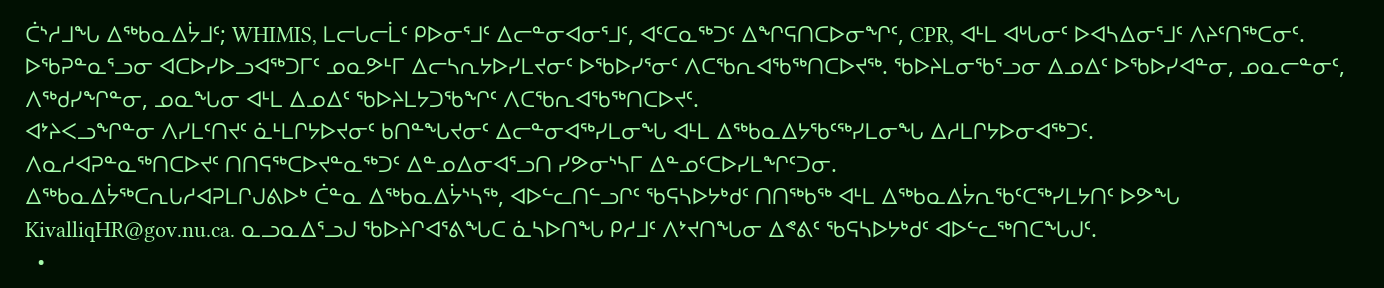ᑖᔅᓱᒧᖓ ᐃᖅᑲᓇᐃᔮᒧᑦ; WHIMIS, ᒪᓕᒐᓕᒫᑦ ᑭᐅᓂᕐᒧᑦ ᐃᓕᓐᓂᐊᓂᕐᒧᑦ, ᐊᑦᑕᓇᖅᑐᑦ ᐃᖏᕋᑎᑕᐅᓂᖏᑦ, CPR, ᐊᒻᒪ ᐊᒡᒐᓂᑦ ᐅᐊᓴᐃᓂᕐᒧᑦ ᐱᔨᑦᑎᖅᑕᓂᑦ.
ᐅᖃᕈᓐᓇᕐᓗᓂ ᐊᑕᐅᓯᐅᓗᐊᖅᑐᒥᑦ ᓄᓇᕗᒻᒥ ᐃᓕᓴᕆᔭᐅᓯᒪᔪᓂᑦ ᐅᖃᐅᓯᕐᓂᑦ ᐱᑕᖃᕆᐊᖃᖅᑎᑕᐅᔪᖅ. ᖃᐅᔨᒪᓂᖃᕐᓗᓂ ᐃᓄᐃᑦ ᐅᖃᐅᓯᐊᓐᓂ, ᓄᓇᓕᓐᓂᑦ, ᐱᖅᑯᓯᖏᓐᓂ, ᓄᓇᖓᓂ ᐊᒻᒪ ᐃᓄᐃᑦ ᖃᐅᔨᒪᔭᑐᖃᖏᑦ ᐱᑕᖃᕆᐊᖃᖅᑎᑕᐅᔪᑦ.
ᐊᔾᔨᐸᓗᖏᓐᓂ ᐱᓯᒪᑦᑎᔪᑦ ᓈᒻᒪᒋᔭᐅᔪᓂᑦ ᑲᑎᓐᖓᔪᓂᑦ ᐃᓕᓐᓂᐊᖅᓯᒪᓂᖓ ᐊᒻᒪ ᐃᖅᑲᓇᐃᔭᖃᑦᖅᓯᒪᓂᖓ ᐃᓱᒪᒋᔭᐅᓂᐊᖅᑐᑦ.
ᐱᓇᓱᐊᕈᓐᓇᖅᑎᑕᐅᔪᑦ ᑎᑎᕋᖅᑕᐅᔪᓐᓇᖅᑐᑦ ᐃᓐᓄᐃᓂᐊᕐᓗᑎ ᓯᕗᓂᔅᓴᒥ ᐃᓐᓄᑦᑕᐅᓯᒪᖏᑦᑐᓂ.
ᐃᖅᑲᓇᐃᔮᖅᑕᕆᒐᓱᐊᕈᒪᒋᒍᕕᐅᒃ ᑖᓐᓇ ᐃᖅᑲᓇᐃᔮᔅᓴᖅ, ᐊᐅᓪᓚᑎᓪᓗᒋᑦ ᖃᕋᓴᐅᔭᒃᑯᑦ ᑎᑎᖅᑲᖅ ᐊᒻᒪ ᐃᖅᑲᓇᐃᔮᕆᖃᑦᑕᖅᓯᒪᔭᑎᑦ ᐅᕗᖓ KivalliqHR@gov.nu.ca. ᓇᓗᓇᐃᕐᓗᒍ ᖃᐅᔨᒋᐊᕐᕕᖓᑕ ᓈᓴᐅᑎᖓ ᑭᓱᒧᑦ ᐱᔾᔪᑎᖓᓂ ᐃᕝᕕᑦ ᖃᕋᓴᐅᔭᒃᑯᑦ ᐊᐅᓪᓚᖅᑎᑕᖓᒍᑦ.
  •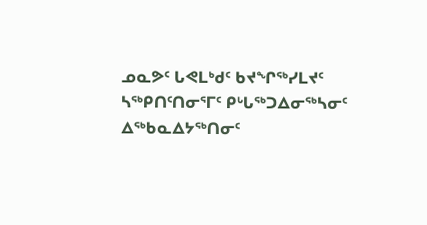ᓄᓇᕗᑦ ᒐᕙᒪᒃᑯᑦ ᑲᔪᖏᖅᓯᒪᔪᑦ ᓴᖅᑭᑎᑦᑎᓂᕐᒥᑦ ᑭᒡᒐᖅᑐᐃᓂᖅᓴᓂᑦ ᐃᖅᑲᓇᐃᔭᖅᑎᓂᑦ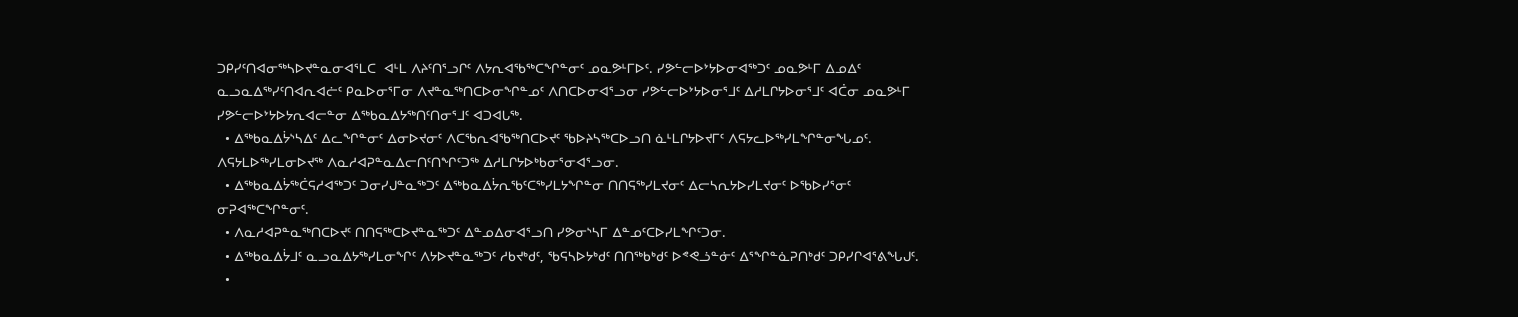ᑐᑭᓯᑦᑎᐊᓂᖅᓴᐅᔪᓐᓇᓂᐊᕐᒪᑕ  ᐊᒻᒪ ᐱᔨᑦᑎᕐᓗᒋᑦ ᐱᔭᕆᐊᖃᖅᑕᖏᓐᓂᑦ ᓄᓇᕗᒻᒥᐅᑦ. ᓯᕗᓪᓕᐅᔾᔭᐅᓂᐊᖅᑐᑦ ᓄᓇᕗᒻᒥ ᐃᓄᐃᑦ ᓇᓗᓇᐃᖅᓯᑦᑎᐊᕆᐊᓖᑦ ᑭᓇᐅᓂᕐᒥᓂ ᐱᔪᓐᓇᖅᑎᑕᐅᓂᖏᓐᓄᑦ ᐱᑎᑕᐅᓂᐊᕐᓗᓂ ᓯᕗᓪᓕᐅᔾᔭᐅᓂᕐᒧᑦ ᐃᓱᒪᒋᔭᐅᓂᕐᒧᑦ ᐊᑖᓂ ᓄᓇᕗᒻᒥ ᓯᕗᓪᓕᐅᔾᔭᐅᔭᕆᐊᓕᓐᓂ ᐃᖅᑲᓇᐃᔭᖅᑎᑦᑎᓂᕐᒧᑦ ᐊᑐᐊᒐᖅ.
  • ᐃᖅᑲᓇᐃᔮᔅᓴᐃᑦ ᐃᓚᖏᓐᓂᑦ ᐃᓂᐅᔪᓂᑦ ᐱᑕᖃᕆᐊᖃᖅᑎᑕᐅᔪᑦ ᖃᐅᔨᓴᖅᑕᐅᓗᑎ ᓈᒻᒪᒋᔭᐅᔪᒥᑦ ᐱᕋᔭᓚᐅᖅᓯᒪᖏᓐᓂᖓᓄᑦ. ᐱᕋᔭᒪᐅᖅᓯᒪᓂᐅᔪᖅ ᐱᓇᓱᐊᕈᓐᓇᐃᓕᑎᑦᑎᖏᑦᑐᖅ ᐃᓱᒪᒋᔭᐅᒃᑲᓂᕐᓂᐊᕐᓗᓂ.
  • ᐃᖅᑲᓇᐃᔮᖅᑖᕋᓱᐊᖅᑐᑦ ᑐᓂᓯᒍᓐᓇᖅᑐᑦ ᐃᖅᑲᓇᐃᔮᕆᖃᑦᑕᖅᓯᒪᔭᖏᓐᓂ ᑎᑎᕋᖅᓯᒪᔪᓂᑦ ᐃᓕᓴᕆᔭᐅᓯᒪᔪᓂᑦ ᐅᖃᐅᓯᕐᓂᑦ ᓂᕈᐊᖅᑕᖏᓐᓂᑦ.
  • ᐱᓇᓱᐊᕈᓐᓇᖅᑎᑕᐅᔪᑦ ᑎᑎᕋᖅᑕᐅᔪᓐᓇᖅᑐᑦ ᐃᓐᓄᐃᓂᐊᕐᓗᑎ ᓯᕗᓂᔅᓴᒥ ᐃᓐᓄᑦᑕᐅᓯᒪᖏᑦᑐᓂ.
  • ᐃᖅᑲᓇᐃᔮᒧᑦ ᓇᓗᓇᐃᔭᖅᓯᒪᓂᖏᑦ ᐱᔭᐅᔪᓐᓇᖅᑐᑦ ᓱᑲᔪᒃᑯᑦ, ᖃᕋᓴᐅᔭᒃᑯᑦ ᑎᑎᖅᑲᒃᑯᑦ ᐅᕝᕙᓘᓐᓃᑦ ᐃᕐᖏᓐᓈᕈᑎᒃᑯᑦ ᑐᑭᓯᒋᐊᕐᕕᖓᒍᑦ.
  •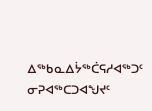ᐃᖅᑲᓇᐃᔮᖅᑖᕋᓱᐊᖅᑐᑦ ᓂᕈᐊᖅᑕᑐᐊᖑᔪᑦ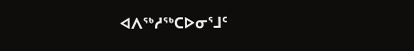ᐊᐱᖅᓱᖅᑕᐅᓂᕐᒧᑦ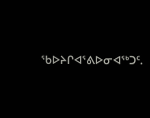ᖃᐅᔨᒋᐊᕐᕕᐅᓂᐊᖅᑐᑦ.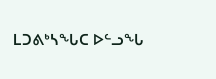ᒪᑐᕕᒃᓴᖓᑕ ᐅᓪᓗᖓ